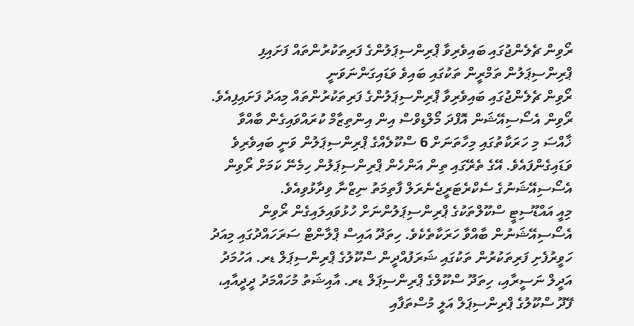ރޯވިން ޗެލެންޖުގައި ބައިވެރިވާ ޕްރިންސިޕަލުންގެ ފަރިތަކުރުންތައް ފަށައިފި
ޕްރިންސިޕަލުން ތަމްރީން ތަކުގައި ބައިވެ ވަޑައިގަންނަވަނީ
ރޯވިން ޗެލެންޖުގައި ބައިވެރިވާ ޕްރިންސިޕަލުންގެ ފަރިތަކުރުންތައް މިއަދު ފަށައިފިއެވެ.
ރޯވިން އެސޯސިއޭޝަން އޮފްދަ މޯލްޑިވްސް އިން އިންތިޒާމް ކުރައްވައިގެން ބާއްވާ ޚާއްސަ މި ހަރަކާތުގައި މިހާތަނަށް 6 ސްކޫލެއްގެ ޕްރިންސިޕަލުން ވަނީ ބައިވެރިވެ ވަޑައިގެންފައެވެ. އޭގެ ތެރޭގައި ތިން އަންހެން ޕްރިންސިޕަލުން ހިމެނޭ ކަމަށް ރޯވިން އެސޯސިއޭޝަނުގެ ސެކްރެޓަރީޖެނެރަލް ފާތިމަތު ނިޒްނާ ވިދާޅުވިއެވެ.
މިއީ އައްޑޫސިޓީ ސްކޫލްތަކުގެ ޕްރިންސިޕަލުންނަށް ހުޅުވައިލައިގެން ރޯވިން އެސޯސިއޭޝަނުން ބާއްވާ ހަރަކާތެކެވެ. ހިތަދޫ އައިސް ޕްލާންޓް ސަރަހައްދުގައި މިއަދު ހަވީރުފެށި ފަރިތަކުރުން ތަކުގައި ޝަރަފުއްދީން ސްކޫލުގެ ޕްރިންސިޕަލް ޑރ. އަހުމަދު އަދީލް ނަސީރާއި، ހިތަދޫ ސްކޫލްގެ ޕްރިންސިޕަލް ޑރ. އާއިޝަތު މުހައްމަދު ދީދީއާއި، ފޭދޫ ސްކޫލުގެ ޕްރިންސިޕަލް އަލީ މުސްތަފާއި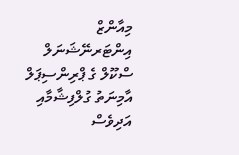މިއާންޒް އިންޓަރނޭޝަނަލް ސްކޫލް ގެ ޕްރިންސިޕަލް އާމިނަތު ގުލްފިޝާމާއި އަދިވެސް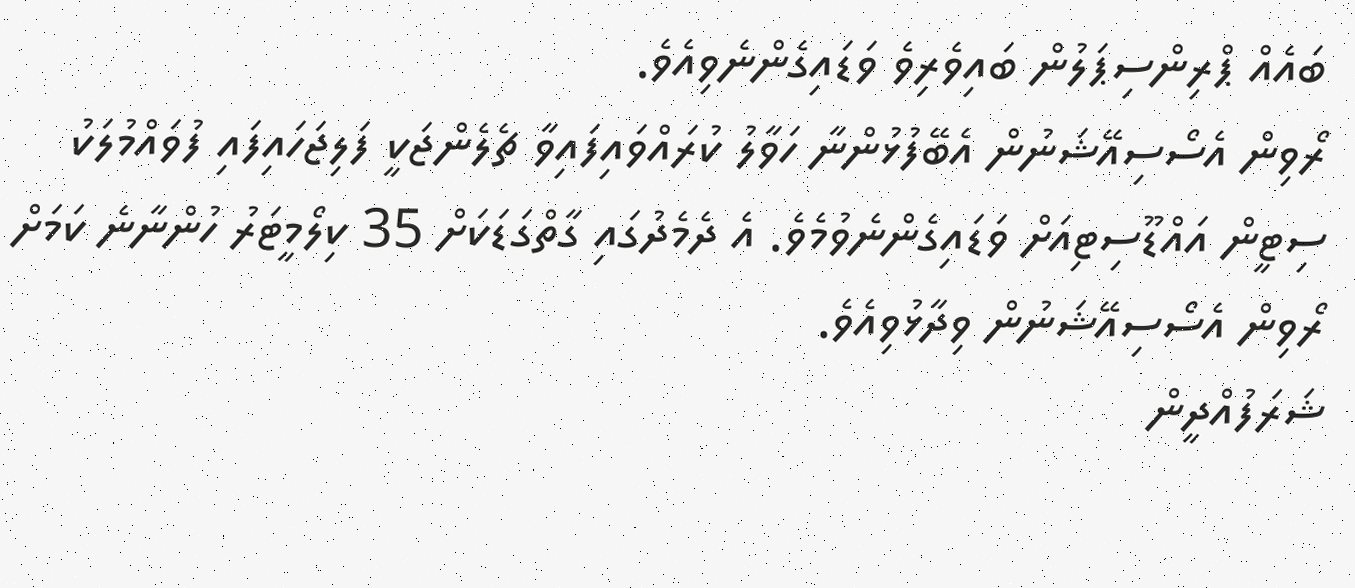ބައެއް ޕްރިންސިޕަލުން ބައިވެރިވެ ވަޑައިގެންނެވިއެވެ.
ރޯވިން އެސޯސިއޭޝަނުން އެބޭފުޅުންނާ ހަވާލު ކުރައްވައިފައިވާ ޗެލެންޖަކީ ފަލިޖަހައިފައި ފުވައްމުލަކު ސިޓީން އައްޑޫސިޓިއަށް ވަޑައިގެންނެވުމެވެ. އެ ދެމެދުގައި ގާތްގަޑަކަށް 35 ކިލޯމީޓަރު ހުންނާނެ ކަމަށް ރޯވިން އެސޯސިއޭޝަނުން ވިދާޅުވިއެވެ.
ޝަރަފުއްދީން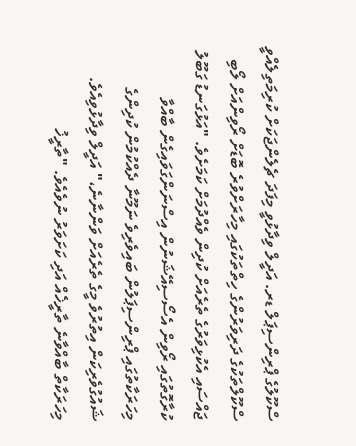ސްކޫލުގެ ޕްރިންސިޕަލް ޑރ. އަދީލް ވިދާޅުވީ މިފަދަ ޗެލެންޖަކަށް ކުރިމަތިލެއްވީ ސްކޫލްތަކުގެ ދަރިވަރުންގެ ހިތްތަކުގައި މިހާރަށްވުރެ ބޮޑަށް ރޯވިންއަށް ލޯބި ޖައްސައި އެކުޅިވަރުގެ ތެރެއަށް ކުދިން ވެއްދުމަށް ކަމަށެވެ. "އަޅުގަނޑު ގަބޫލު ކުރާގޮތުގައި ރޯވިން އެސޯސިއޭޝަނުން އިސްނަންގަވައިގެން ބާއްވާ މިހަރަކާތުގައި ޕްރިންސިޕަލުން ބައިވެރިވެ ނަމޫނާ ދެއްކުމުން ކުދިންގެ ޝައުގުވެރިކަން އިތުރުވެ މީގެ ތެރެއަށް ވަންނާނެ،" އަދީލް ވިދާޅުވިއެވެ.
މިހަރަކާތް ބާއްވާނެ ތާރީޚެއް އަދި ކަށަވަރު ނުވެއެވެ. "ތާރީޚު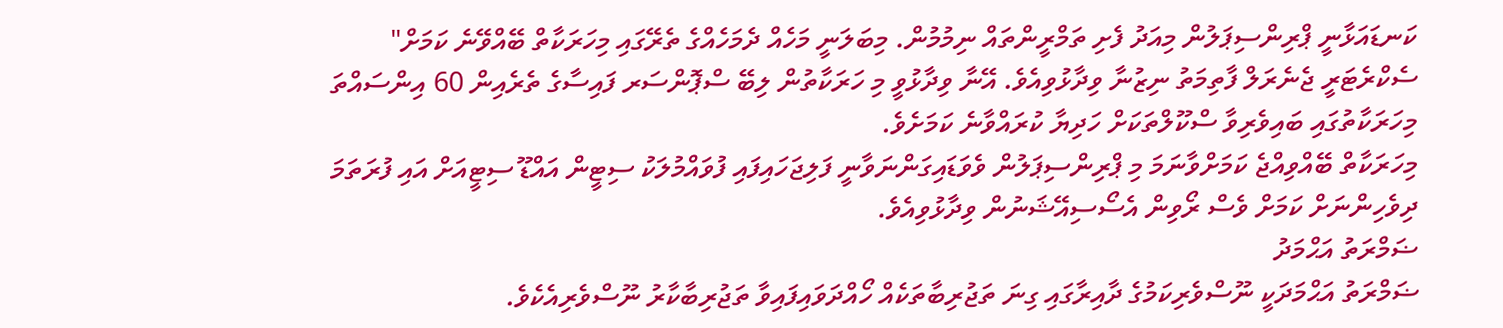ކަނޑައަޅާނީ ޕްރިންސިޕަލުން މިއަދު ފެށި ތަމްރީންތައް ނިމުމުން. މިބަލަނީ މަހެއް ދެމަހެއްގެ ތެރޭގައި މިހަރަކާތް ބޭއްވޭނެ ކަމަށް" ސެކްރެޓަރީ ޖެނެރަލް ފާތިމަތު ނިޒުނާ ވިދާޅުވިއެވެ. އޭނާ ވިދާޅުވީ މި ހަރަކާތުން ލިބޭ ސްޕޮންސަރ ފައިސާގެ ތެރެއިން 60 އިންސައްތަ މިހަރަކާތުގައި ބައިވެރިވާ ސްކޫލްތަކަށް ހަދިޔާ ކުރައްވާނެ ކަމަށެވެ.
މިހަރަކާތް ބޭއްވިއްޖެ ކަމަށްވާނަމަ މި ޕްރިންސިޕަލުން ވެވަޑައިގަންނަވާނީ ފަލިޖަހައިފައި ފުވައްމުލަކު ސިޓީން އައްޑޫ ސިޓީއަށް އައި ފުރަތަމަ ދިވެހިންނަށް ކަމަށް ވެސް ރޯވިން އެސޯސިއޭޝަނުން ވިދާޅުވިއެވެ.
ޟަމްރަތު އަޙްމަދު
ޟަމްރަތު އަޙްމަދަކީ ނޫސްވެރިކަމުގެ ދާއިރާގައި ގިނަ ތަޖުރިބާތަކެއް ހޯއްދަވައިފައިވާ ތަޖުރިބާކާރު ނޫސްވެރިއެކެވެ.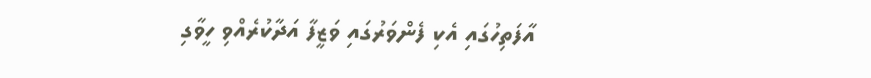އާފަތިހުގައި އެކި ފެންވަރުގައި ވަޒީފާ އަދާކުރެއްވި ހީވާގި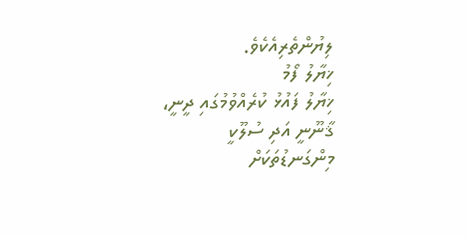ލިޔުންތެރިއެކެވެ.
ޚިޔާލު ފޯމު
ޚިޔާލު ފައުޅު ކުރެއްވުމުގައި ދީނީ، ޤާނޫނީ އަދި ސުލޫކީ މިންގަނޑުތަކަށް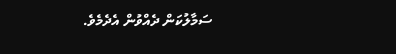ސަމާލުކަން ދެއްވުން އެދެމެވެ.